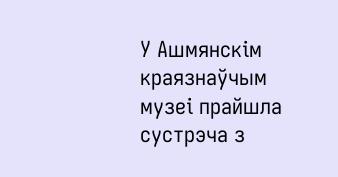У Ашмянскім краязнаўчым музеі прайшла сустрэча з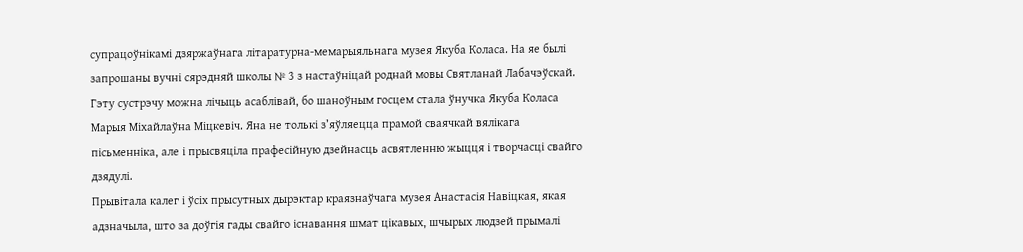супрацоўнікамі дзяржаўнага літаратурна-мемарыяльнага музея Якуба Коласа. На яе былі запрошаны вучні сярэдняй школы № 3 з настаўніцай роднай мовы Святланай Лабачэўскай.
Гэту сустрэчу можна лічыць асаблівай, бо шаноўным госцем стала ўнучка Якуба Коласа Марыя Міхайлаўна Міцкевіч. Яна не толькі з’яўляецца прамой сваячкай вялікага пісьменніка, але і прысвяціла прафесійную дзейнасць асвятленню жыцця і творчасці свайго дзядулі.
Прывітала калег і ўсіх прысутных дырэктар краязнаўчага музея Анастасія Навіцкая, якая адзначыла, што за доўгія гады свайго існавання шмат цікавых, шчырых людзей прымалі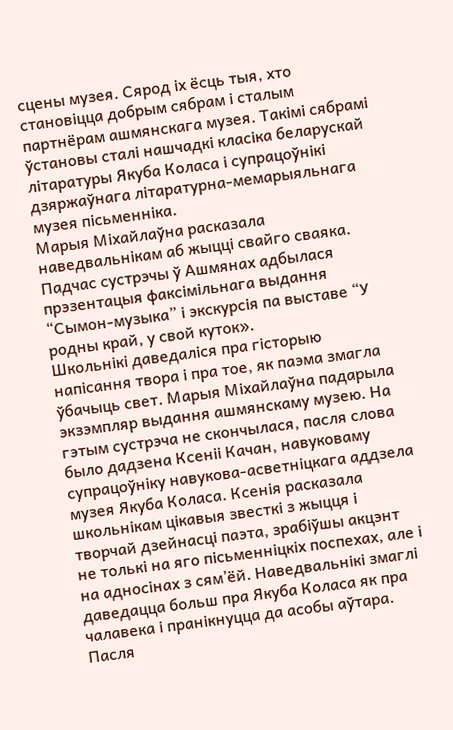сцены музея. Сярод іх ёсць тыя, хто становіцца добрым сябрам і сталым партнёрам ашмянскага музея. Такімі сябрамі ўстановы сталі нашчадкі класіка беларускай літаратуры Якуба Коласа і супрацоўнікі дзяржаўнага літаратурна-мемарыяльнага музея пісьменніка.
Марыя Міхайлаўна расказала наведвальнікам аб жыцці свайго сваяка. Падчас сустрэчы ў Ашмянах адбылася прэзентацыя факсімільнага выдання “Сымон-музыка” і экскурсія па выставе “У родны край, у свой куток».
Школьнікі даведаліся пра гісторыю напісання твора і пра тое, як паэма змагла ўбачыць свет. Марыя Міхайлаўна падарыла экзэмпляр выдання ашмянскаму музею. На гэтым сустрэча не скончылася, пасля слова было дадзена Ксеніі Качан, навуковаму супрацоўніку навукова-асветніцкага аддзела музея Якуба Коласа. Ксенія расказала школьнікам цікавыя звесткі з жыцця і творчай дзейнасці паэта, зрабіўшы акцэнт не толькі на яго пісьменніцкіх поспехах, але і на адносінах з сям’ёй. Наведвальнікі змаглі даведацца больш пра Якуба Коласа як пра чалавека і пранікнуцца да асобы аўтара. Пасля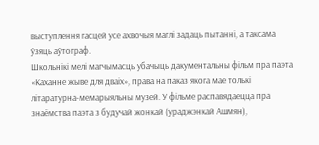выступлення гасцей усе ахвочыя маглі задаць пытанні, а таксама ўзяць аўтограф.
Школьнікі мелі магчымасць убачыць дакументальны фільм пра паэта «Каханне жыве для дваіх», права на паказ якога мае толькі літаратурна-мемарыяльны музей. У фільме распавядаецца пра знаёмства паэта з будучай жонкай (ураджэнкай Ашмян),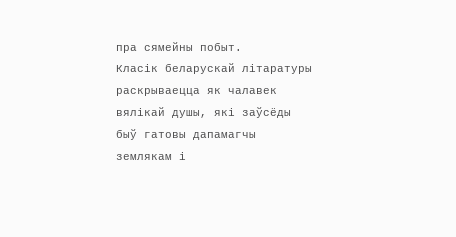пра сямейны побыт.
Класік беларускай літаратуры раскрываецца як чалавек вялікай душы, які заўсёды быў гатовы дапамагчы землякам і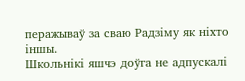перажываў за сваю Радзіму як ніхто іншы.
Школьнікі яшчэ доўга не адпускалі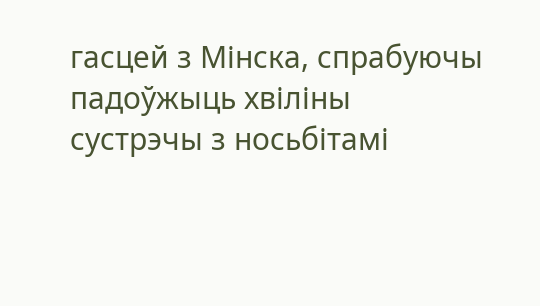гасцей з Мінска, спрабуючы падоўжыць хвіліны сустрэчы з носьбітамі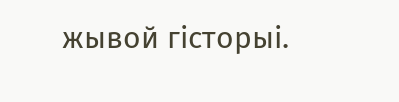жывой гісторыі.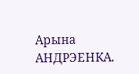Арына АНДРЭЕНКА.